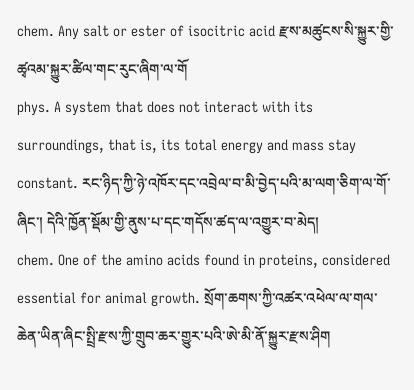chem. Any salt or ester of isocitric acid རྫས་མཚུངས་སི་སྐྱུར་གྱི་ཚྭའམ་སྐྱུར་ཚིལ་གང་རུང་ཞིག་ལ་གོ
phys. A system that does not interact with its surroundings, that is, its total energy and mass stay constant. རང་ཉིད་ཀྱི་ཉེ་འཁོར་དང་འབྲེལ་བ་མི་བྱེད་པའི་མ་ལག་ཅིག་ལ་གོ་ཞིང་། དེའི་ཁྱོན་སྡོམ་གྱི་ནུས་པ་དང་གདོས་ཚད་ལ་འགྱུར་བ་མེད།
chem. One of the amino acids found in proteins, considered essential for animal growth. སྲོག་ཆགས་ཀྱི་འཚར་འཕེལ་ལ་གལ་ཆེན་ཡིན་ཞིང་སྤྲི་རྫས་ཀྱི་གྲུབ་ཆར་གྱུར་པའི་ཨེ་མི་ནོ་སྐྱུར་རྫས་ཤིག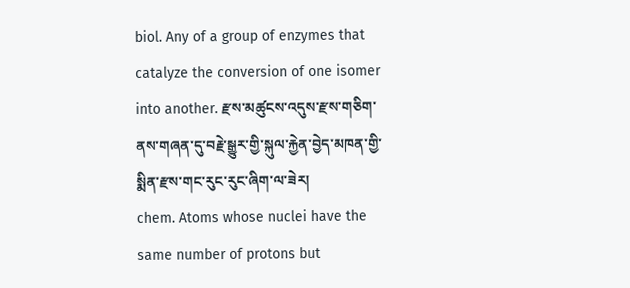biol. Any of a group of enzymes that catalyze the conversion of one isomer into another. རྫས་མཚུངས་འདུས་རྫས་གཅིག་ནས་གཞན་དུ་བརྗེ་སྒྱུར་གྱི་སྐུལ་རྐྱེན་བྱེད་མཁན་གྱི་སྨིན་རྫས་གང་རུང་རུང་ཞིག་ལ་ཟེར།
chem. Atoms whose nuclei have the same number of protons but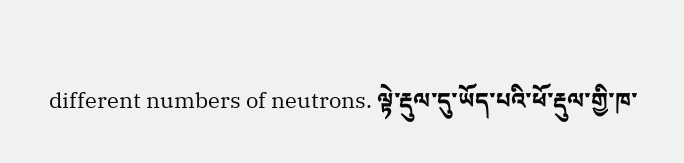different numbers of neutrons. ལྟེ་རྡུལ་དུ་ཡོད་པའི་ཕོ་རྡུལ་གྱི་ཁ་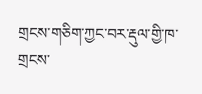གྲངས་གཅིག་ཀྱང་བར་རྡུལ་གྱི་ཁ་གྲངས་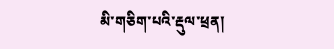མི་གཅིག་པའི་རྡུལ་ཕྲན།